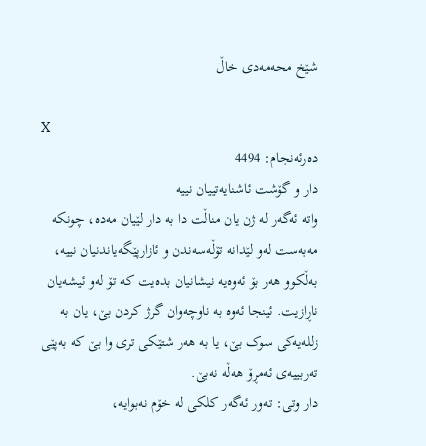شێخ محەمەدی خاڵ

X
دەرئەنجام: 4494
دار و گۆشت ئاشنایەتییان نییە
واتە ئەگەر لە ژن یان مناڵت دا بە دار لێیان مەدە، چونکە مەبەست لەو لێدانە تۆڵەسەندن و ئازارپێگەیاندنیان نییە، بەڵکوو هەر بۆ ئەوەیە نیشانیان بدەیت کە تۆ لەو ئیشەیان ناڕازیت. ئینجا ئەوە بە ناوچەوان گرژ کردن بێ، یان بە زللەیەکى سوک بێ، یا بە هەر شتێکى ترى وا بێ کە بەپێى تەربییەى ئەمڕۆ هەڵە نەبێ.
دار وتی: تەور ئەگەر کلکی لە خۆم نەبوایە،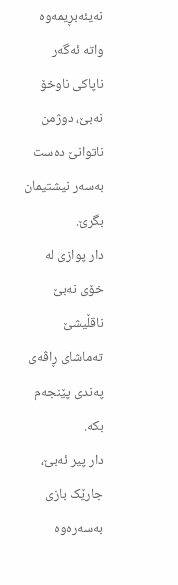نەیئەبڕیمەوە
واتە ئەگەر ناپاکى ناوخۆ نەبێ، دوژمن ناتوانێ دەست بەسەر نیشتیمان بگرێ.
دار پوازی لە خۆی نەبێ ناقڵیشێ
تەماشاى ڕاڤەى پەندى پێنجەم بکە.
دار پیر ئەبێ، جارێک بازی بەسەرەوە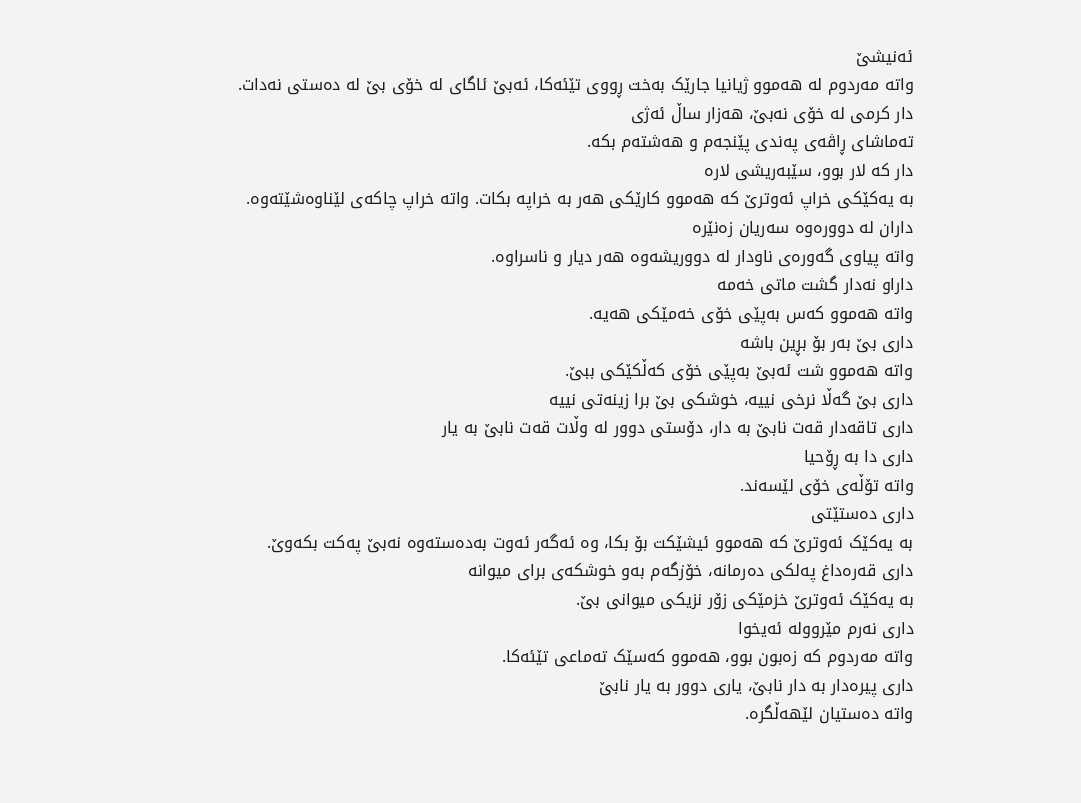ئەنیشێ
واتە مەردوم لە هەموو ژیانیا جارێک بەخت ڕووى تێئەکا، ئەبێ ئاگاى لە خۆى بێ لە دەستى نەدات.
دار کرمی لە خۆی نەبێ، هەزار ساڵ ئەژی
تەماشاى ڕاڤەى پەندى پێنجەم و هەشتەم بکە.
دار کە لار بوو، سێبەریشی لارە
بە یەکێکى خراپ ئەوترێ کە هەموو کارێکى هەر بە خراپە بکات. واتە خراپ چاکەى لێناوەشێتەوە.
داران لە دوورەوە سەریان زەنێرە
واتە پیاوى گەورەى ناودار لە دووریشەوە هەر دیار و ناسراوە.
داراو نەدار گشت ماتی خەمە
واتە هەموو کەس بەپێى خۆى خەمێکى هەیە.
داری بێ بەر بۆ بڕین باشە
واتە هەموو شت ئەبێ بەپێى خۆى کەڵکێکى ببێ.
داری بێ گەڵا نرخی نییە، خوشکی بێ برا زینەتی نییە
داری تاقەدار قەت نابێ بە دار، دۆستی دوور لە وڵات قەت نابێ بە یار
داری دا بە ڕۆحیا
واتە تۆڵەى خۆى لێسەند.
داری دەستێتی
بە یەکێک ئەوترێ کە هەموو ئیشێکت بۆ بکا، وە ئەگەر ئەوت بەدەستەوە نەبێ پەکت بکەوێ.
داری قەرەداغ پەلکی دەرمانە، خۆزگەم بەو خوشکەی برای میوانە
بە یەکێک ئەوترێ خزمێکى زۆر نزیکى میوانى بێ.
داری نەرم مێروولە ئەیخوا
واتە مەردوم کە زەبون بوو، هەموو کەسێک تەماعى تێئەکا.
داری پیرەدار بە دار نابێ، یاری دوور بە یار نابێ
واتە دەستیان لێهەڵگرە.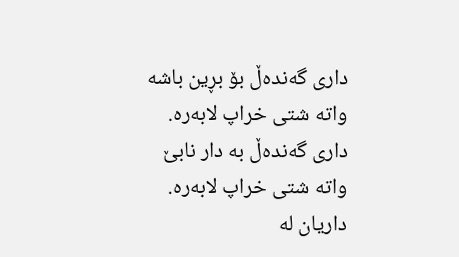داری گەندەڵ بۆ بڕین باشە
واتە شتى خراپ لابەرە.
داری گەندەڵ بە دار نابێ
واتە شتى خراپ لابەرە.
داریان لە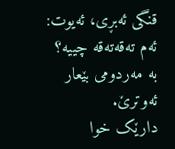قنگی ئەبڕی، ئەیوت: ئەم تەقەتەقە چییە؟
بە مەردومى بێعار ئەوترێ.
دارێک خوا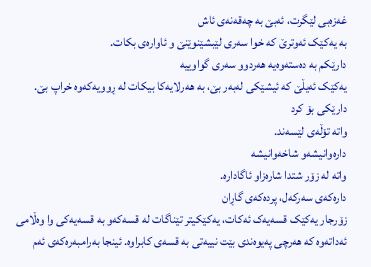غەزەبی لێگرت، ئەبێ بە چەقەنەی ئاش
بە یەکێک ئەوترێ کە خوا سەرى لێبشێنوێنێ و ئاوارەى بکات.
دارێکم بە دەستەوەیە هەردوو سەری گواوییە
یەکێک ئەیڵێ کە ئیشێکى لەبەر بێ، بە هەرلایەکا بیکات لە ڕوویەکەوە خراپ بێ.
دارێکی بۆ کرد
واتە تۆڵەى لێسەند.
دارەوانیشەو شاخەوانیشە
واتە لە زۆر شتدا شارەزاو ئاگادارە.
دارەکەی سەرکەل، پردەکەی گاڕان
زۆرجار یەکێک قسەیەک ئەکات، یەکێکیتر تێناگات لە قسەکەو بە قسەیەکى وا وەڵامى ئەداتەوە کە هەرچى پەیوەندى بێت نییەتى بە قسەى کابراوە. ئینجا بەرامبەرەکەى ئەم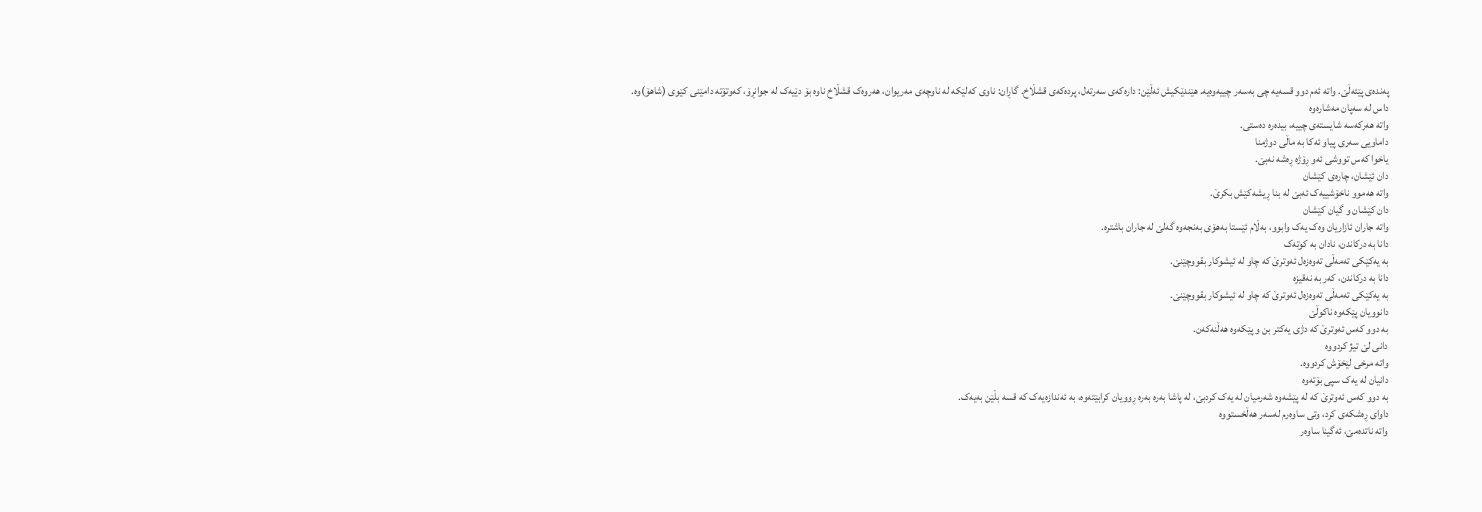پەندەى پێئەڵێ. واتە ئەم دوو قسەیە چى بەسەر چییەوەیە. هێندێکیش ئەڵێن: دارەکەى سەرتەل، پردەکەى قشڵاخ. گاڕان: ناوى کەلێکە لە ناوچەى مەریوان، هەروەک قشڵاخ ناوە بۆ دێیەک لە جوانڕۆ، کەوتۆتە دامێنى کێوى (شاهۆ)وە.
داس لە سەپان مەشارەوە
واتە هەرکەسە شایستەى چییە، بیدەرە دەستى.
داماویی سەری پیاو ئەکا بە ماڵی دوژمنا
یاخوا کەس تووشى ئەو ڕۆژە ڕەشە نەبێ.
دان ئێشان، چارەی کێشان
واتە هەموو ناخۆشییەک ئەبێ لە بنا ڕیشەکێش بکرێ.
دان کێشان و گیان کێشان
واتە جاران ئازاریان وەک یەک وابوو، بەڵام ئێستا بەهۆى بەنجەوە گەلێ لە جاران باشترە.
دانا بە درکاندن، نادان بە کوتەک
بە یەکێکى تەمەڵى تەوەزەل ئەوترێ کە چاو لە ئیشوکار بقووچێنێ.
دانا بە درکاندن، کەر بە نەقیزە
بە یەکێکى تەمەڵى تەوەزەل ئەوترێ کە چاو لە ئیشوکار بقووچێنێ.
دانوویان پێکەوە ناکوڵێ
بە دوو کەس ئەوترێ کە دژى یەکتر بن و پێکەوە هەڵنەکەن.
دانی لێ تیژ کردووە
واتە مرخى لێخۆش کردووە.
دانیان لە یەک سپی بۆتەوە
بە دوو کەس ئەوترێ کە لە پێشەوە شەرمیان لە یەک کردبێ، لە پاشا بەرە بەرە ڕوویان کرابێتەوە، بە ئەندازەیەک کە قسە بڵێن بەیەک.
داوای ڕەشکەی کرد، وتی ساوەرم لەسەر هەڵخستووە
واتە ناتدەمێ، ئەگینا ساوەر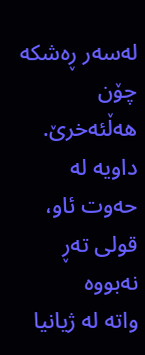لەسەر ڕەشکە چۆن هەڵئەخرێ.
داویە لە حەوت ئاو، قولی تەڕ نەبووە
واتە لە ژیانیا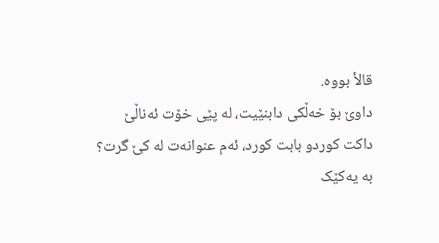قالأ بووە.
داوێ بۆ خەڵکی دابنێیت، لە پێی خۆت ئەناڵێ
داکت کوردو بابت کورد، ئەم عنوانەت لە کێ گرت؟
بە یەکێک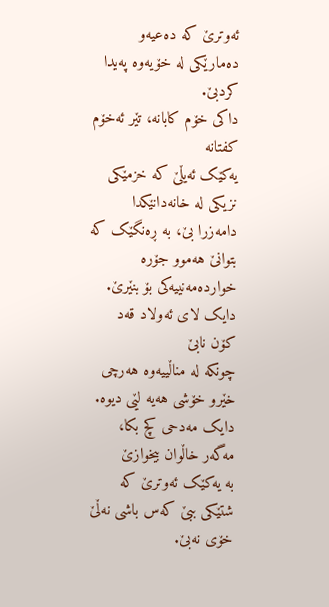ئەوترێ کە دەعیەو دەمارێکى لە خۆیەوە پەیدا کردبێ.
داکی خۆم کابانە، تێر ئەخۆم کفتانە
یەکێک ئەیڵێ کە خزمێکى نزیکى لە خانەدانێکدا دامەزرا بێ، بە ڕەنگێک کە بتوانێ هەموو جۆرە خواردەمەنییەکى بۆ بنێرێ.
دایک لای ئەولاد قەد کۆن نابێ
چونکە لە مناڵییەوە هەرچى خێرو خۆشى هەیە لێى دیوە.
دایک مەدحی کچ بکا، مەگەر خاڵوان بیخوازێ
بە یەکێک ئەوترێ کە شتێکى ببێ کەس باشى نەڵێ خۆى نەبێ.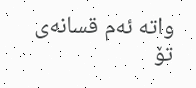واتە ئەم قسانەى تۆ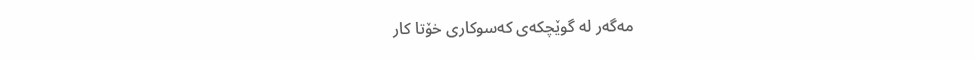مەگەر لە گوێچکەى کەسوکارى خۆتا کار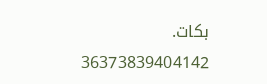بکات.
36373839404142